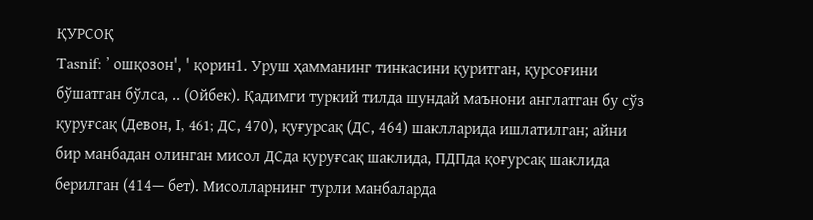ҚУРСОҚ
Tasnif: ’ ошқозон', ' қорин1. Уруш ҳамманинг тинкасини қуритган, қурсоғини бўшатган бўлса, .. (Ойбек). Қадимги туркий тилда шундай маънони англатган бу сўз қуруғсақ (Девон, I, 461; ДС, 470), қуғурсақ (ДС, 464) шаклларида ишлатилган; айни бир манбадан олинган мисол ДСда қуруғсақ шаклида, ПДПда қоғурсақ шаклида берилган (414— бет). Мисолларнинг турли манбаларда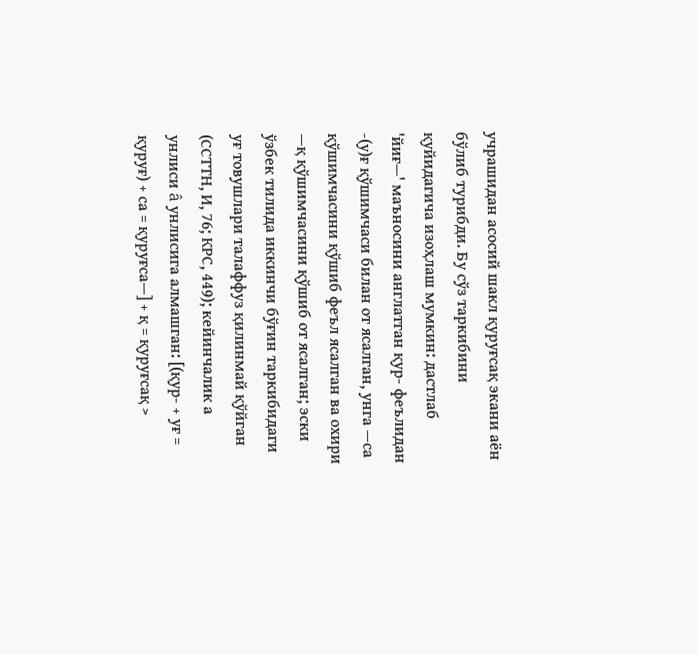учрашидан асосий шакл қуруғсақ экани аён бўлиб турибди. Бу сўз таркибини қуйидагича изоҳлаш мумкин: дастлаб 'йиғ—' маъносини англатган қур- феълидан -(у)ғ қўшимчаси билан от ясалган, унга —са қўшимчасини қўшиб феъл ясалган ва охири —қ қўшимчасини қўшиб от ясалган; эски ўзбек тилида иккинчи бўғин таркибидаги уғ товушлари талаффуз қилинмай қўйган (ССТТН, И, 76; КРС, 449); кейинчалик а унлиси â унлисига алмашган: [(қур- + уғ = қуруғ) + са = қуруғса—] + қ = қуруғсақ >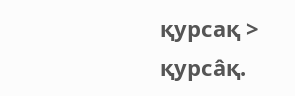қурсақ > қурсâқ.